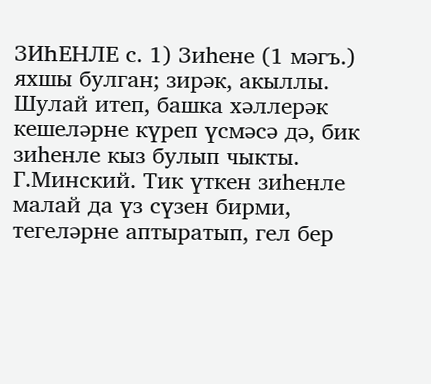ЗИҺЕНЛЕ с. 1) Зиһене (1 мәгъ.) яхшы булган; зирәк, акыллы. Шулай итеп, башка хәллерәк кешеләрне күреп үсмәсә дә, бик зиһенле кыз булып чыкты. Г.Минский. Тик үткен зиһенле малай да үз сүзен бирми, тегеләрне аптыратып, гел бер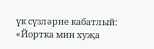үк сүзләрне кабатлый: «Йортка мин хуҗа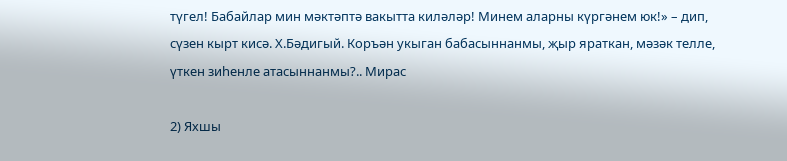түгел! Бабайлар мин мәктәптә вакытта киләләр! Минем аларны күргәнем юк!» – дип, сүзен кырт кисә. Х.Бәдигый. Коръән укыган бабасыннанмы, җыр яраткан, мәзәк телле, үткен зиһенле атасыннанмы?.. Мирас

2) Яхшы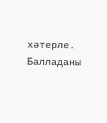хәтерле. Балладаны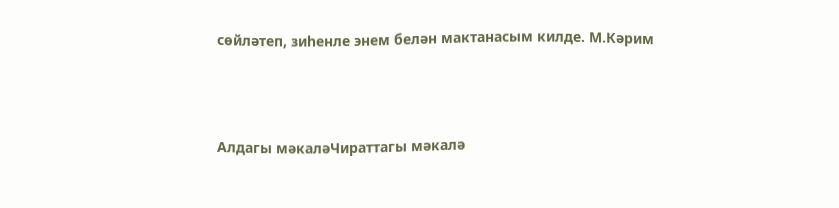сөйләтеп, зиһенле энем белән мактанасым килде. М.Кәрим



Алдагы мәкаләЧираттагы мәкалә